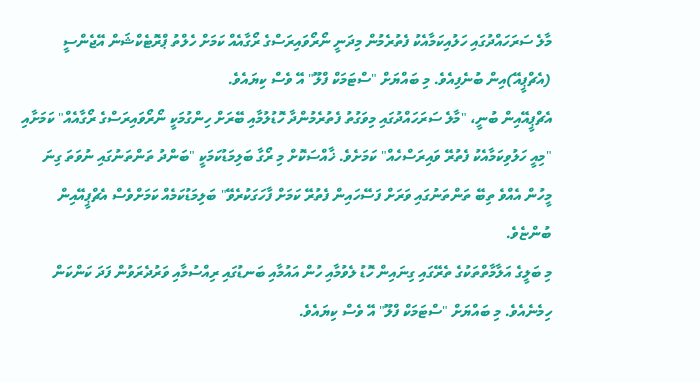މާލެ ސަރަހައްދުގައި ހަލުއިކަމާއެކު ފެތުރެމުން މިދަނީ ނޯރޯވައިރަސްގެ ރޯގާއެއް ކަމަށް ހެލްތު ޕްރޮޓެކްޝަން އޭޖެންސީ (އެޗްޕީއޭ)އިން ބުނެފިއެވެ. މި ބައްޔަށް "ސްޓަމަކް ފްލޫ" އޭ ވެސް ކިޔައެވެ.
އެޗްޕީއޭއިން ބުނީ، "މާލެ ސަރަހައްދުގައި މިވަގުތު ފެތުރެމުންދާ ހޮޑުލުމާއި ބޭރަށް ހިންގުމަކީ ނޯރޯވައިރަސްގެ ރޯގާއެއް" ކަމަށާއި "މިއީ ހަލުވިކަމާއެކު ފެތުރޭ ވައިރަސްހެއް" ކަމަށެވެ. ޚާއްސަކޮށް މި ރޯގާ ބަލިމަޑުކަމަކީ "ބަންދު ތަންތަނުގައި ނުވަތަ ގިނަ މީހުން އެއްވެ ތިބޭ ތަންތަނުގައި ވަރަށް ފަސޭހައިން ފެތުރޭ ކަމަށް ފާހަގަކުރެވޭ" ބަލިމަޑުކަމެއް ކަމަށްވެސް އެޗްޕީއޭއިން ބުންޏެވެ.
މި ބަލީގެ އަލާމާތްތަކުގެ ތެރޭގައި ގިނައިން ހޮޑު ލެވުމާއި ހުން އައުމާއި ބަނޑުގައި ރިއްސުމާއި ވަރުދެރަވުން ފަދަ ކަންކަން ހިމެނެއެވެ. މި ބައްޔަށް "ސްޓަމަކް ފްލޫ" އޭ ވެސް ކިޔައެވެ.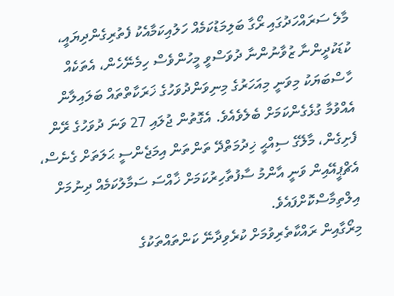މާލެ ސަރައްހަދުގައި ރޯގާ ބަލިމަޑުކަމެއް ހަލުއިކަމާއެކު ފެތުރިގެންދިޔައީ، ކުޑަކުދީންނާ ޒުވާނުންނާ ދުވަސްވީ މީހުންވެސް ހިމެނޭހެން، އެތަކެއް ހާސްބަޔަކު މިވަނީ މިއަހަރުގެ މިނިވަންދުވަހުގެ ޚަރަކާތްތައް ބަލައިލާން އެއްވުމާ ގުޅެގެންކަމަށް ބެލެވެއެވެ. އެގޮތުން ޖުލައި 27 ވަނަ ދުވަހުގެ ރޭން ފެށިގެން، މާލޭގެ ސިއްޙީ ޚިދުމަތްދޭ ތަންތަން އިމަޖެންސީ ޙަލަތަށް ގެނެސް، އެޗްޕީއޭއިން ވަނީ އާންމު ސާފުތާހިރުކަމަށް ޚާއްސަ ސަމާލުކަމެއް ދިނުމަށް އިލްތިމާސްކޮށްފައެވެ.
މިރޯގާއިން ރައްކާތެރިވުމަށް ކުރެވިދާނޭ ކަންތައްތަކުގެ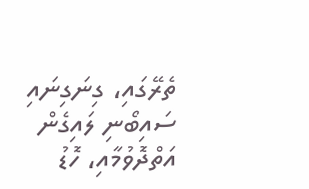ތެރޭގައި، ގިނަގިނައި ސައިބޯނި ލައިގެން އަތްދޮވުމާއި، ހޮޑު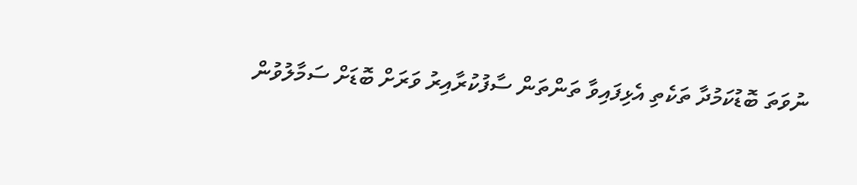ނުވަތަ ބޮޑުކަމުދާ ތަކެތި އެޅިފައިވާ ތަންތަން ސާފުކުރާއިރު ވަރަށް ބޮޑަށް ސަމާލުވުން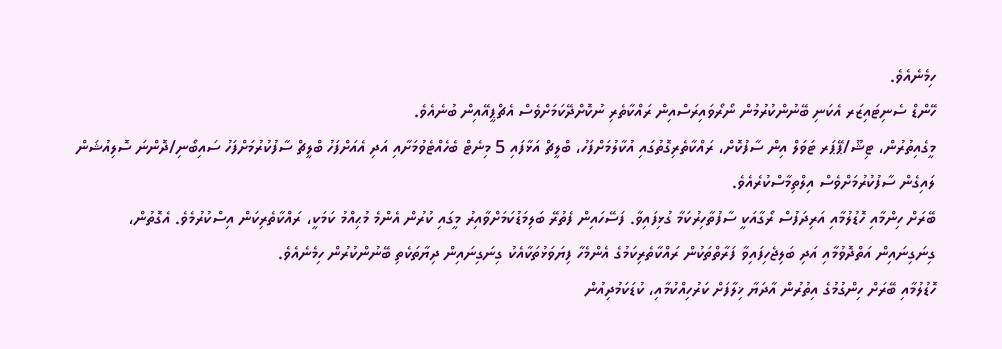ހިމެނެއެވެ.
ހޭންޑް ސެނިޓައިޒަރ އެކަނި ބޭނުންކުރުމުން ނޯރޯވައިރަސްއިން ރައްކާތެރި ނުކޮށްދޭކަމަށްވެސް އެޗްޕީއޭއިން ބުނެއެވެ.
މީގެއިތުރުން، ޓިޝޫ/ޕޭޕަރ ޓަވަލް އިން ސާފުކޮށް، ރައްކާތެރިގޮތުގައި އުކާލުމަށްފަހު، ބްލީޗް އަޅާފައި 5 މިނެޓް ބެހެއްޓެވުމަށާއި އަދި އެއަށްފަހު ބްލީޗް ސާފުކުރުމަށްފަހު ސައިބޯނި/ދޮންނަ ސޮލިއުޝަން ލައިގެން ސާފުކުރުމަށްވެސް އިލްތިމާސްކުރެއެވެ.
ބޭރަށް ހިންމާއި ހޮޑުލުމާއި އަރިދަފުސް ރޯގާއަކީ ސާފުތާހިރުކަމާ ގުޅިފައިވާ. ފަސޭހައިން ފެތުރޭ ބަލިމަޑުކަމަށްވާއިރު މީގައި ކުރުން އެންމެ މުޙިއްމު ކަމަކީ، ރައްކާތެރިކަން އިސްކުރުމެވެ. އެގޮތުން، ގިނަގިނައިން އަތްދޮވުމާއި އަދި ބަލިޖެހިފައިވާ ފަރާތްތަކުން ރައްކާތެރިކަމުގެ އެންމެހާ ފިޔަވަޅުތަކާއެކު ގިނަގިނައިން ދިޔާތަކެތި ބޭނުންކުރުން ހިމެނެއެވެ.
ހޮޑުލުމާއި ބޭރަށް ހިންގުމުގެ އިތުރުން އާދަޔާ ޚިލާފަށް ކަރުހިއްކުމާއި، ކުޑަކަމުދިއުން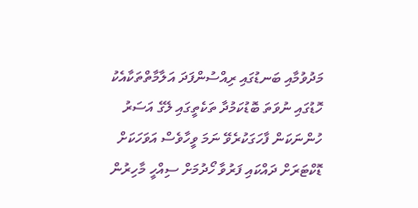މަދުވުމާއި ބަނޑުގައި ރިއްސުންފަދަ އަލާމާތްތަކާއެކު ހޮޑުގައި ނުވަތަ ބޮޑުކަމުދާ ތަކެތީގައި ލޭގެ އަސަރު ހުންނަކަން ފާހަގަކުރެވޭ ނަމަ ވީހާވެސް އަވަހަކަށް ޑޮކްޓަރަށް ދައްކައި ފަރުވާ ހޯދުމަށް ސިއްހީ މާހިރުން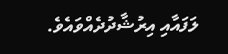ލަފައާއި އިރުޝާދުދެއްވައެވެ.